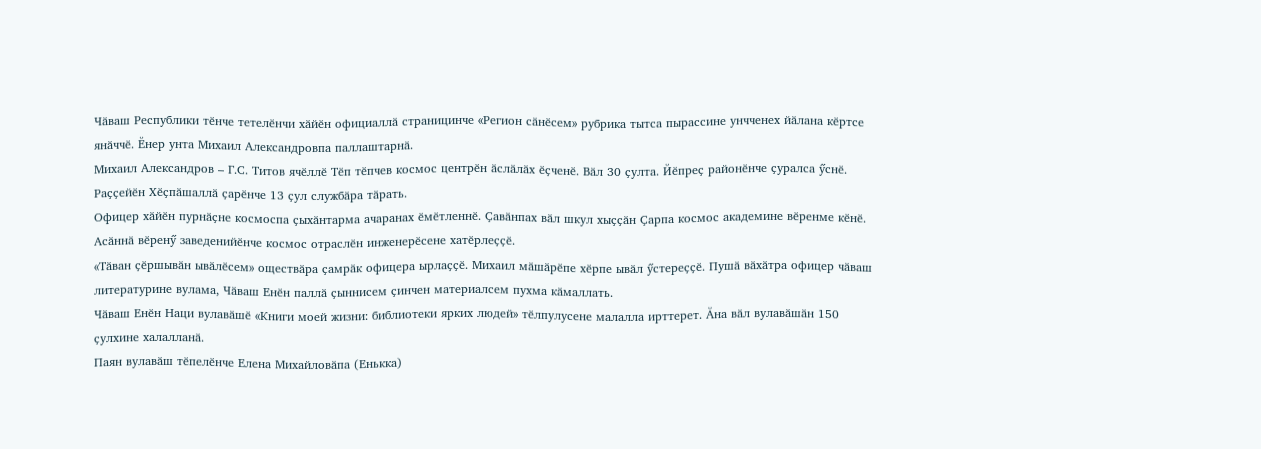Чӑваш Республики тӗнче тетелӗнчи хӑйӗн официаллӑ страницинче «Регион сӑнӗсем» рубрика тытса пырассине унчченех йӑлана кӗртсе янӑччӗ. Ӗнер унта Михаил Александровпа паллаштарнӑ.
Михаил Александров – Г.С. Титов ячӗллӗ Тӗп тӗпчев космос центрӗн ӑслӑлӑх ӗҫченӗ. Вӑл 30 ҫулта. Йӗпреҫ районӗнче ҫуралса ӳснӗ. Раҫҫейӗн Хӗҫпӑшаллӑ ҫарӗнче 13 ҫул службӑра тӑрать.
Офицер хӑйӗн пурнӑҫне космоспа ҫыхӑнтарма ачаранах ӗмӗтленнӗ. Ҫавӑнпах вӑл шкул хыҫҫӑн Ҫарпа космос академине вӗренме кӗнӗ. Асӑннӑ вӗренӳ заведенийӗнче космос отраслӗн инженерӗсене хатӗрлеҫҫӗ.
«Тӑван ҫӗршывӑн ывӑлӗсем» оществӑра ҫамрӑк офицера ырлаҫҫӗ. Михаил мӑшӑрӗпе хӗрпе ывӑл ӳстереҫҫӗ. Пушӑ вӑхӑтра офицер чӑваш литературине вулама, Чӑваш Енӗн паллӑ ҫыннисем ҫинчен материалсем пухма кӑмаллать.
Чӑваш Енӗн Наци вулавӑшӗ «Книги моей жизни: библиотеки ярких людей» тӗлпулусене малалла ирттерет. Ӑна вӑл вулавӑшӑн 150 ҫулхине халалланӑ.
Паян вулавӑш тӗпелӗнче Елена Михайловӑпа (Енькка)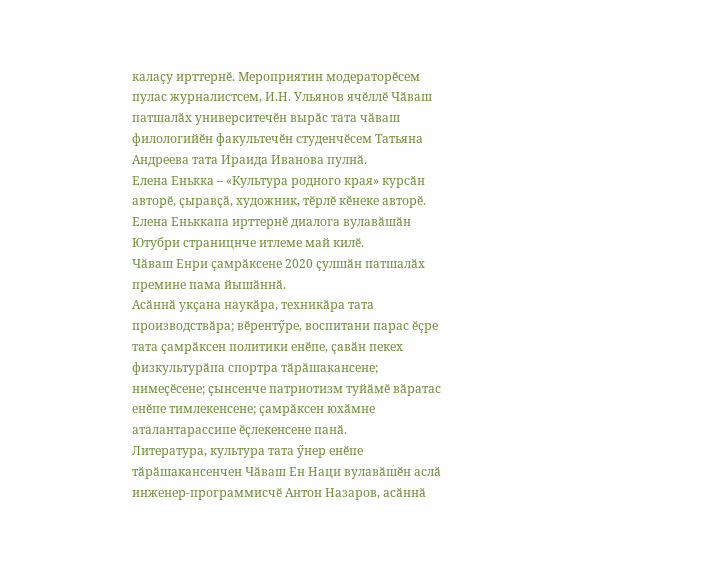калаҫу ирттернӗ. Мероприятин модераторӗсем пулас журналистсем, И.Н. Ульянов ячӗллӗ Чӑваш патшалӑх университечӗн вырӑс тата чӑваш филологийӗн факультечӗн студенчӗсем Татьяна Андреева тата Ираида Иванова пулнӑ.
Елена Енькка – «Культура родного края» курсӑн авторӗ, ҫыравҫӑ, художник, тӗрлӗ кӗнеке авторӗ.
Елена Еньккапа ирттернӗ диалога вулавӑшӑн Ютубри страницнче итлеме май килӗ.
Чӑваш Енри ҫамрӑксене 2020 ҫулшӑн патшалӑх премине пама йышӑннӑ.
Асӑннӑ укҫана наукӑра, техникӑра тата производствӑра; вӗрентӳре, воспитани парас ӗҫре тата ҫамрӑксен политики енӗпе, ҫавӑн пекех физкультурӑпа спортра тӑрӑшакансене; нимеҫӗсене; ҫынсенче патриотизм туйӑмӗ вӑратас енӗпе тимлекенсене; ҫамрӑксен юхӑмне аталантарассипе ӗҫлекенсене панӑ.
Литература, культура тата ӳнер енӗпе тӑрӑшакансенчен Чӑваш Ен Наци вулавӑшӗн аслӑ инженер-программисчӗ Антон Назаров, асӑннӑ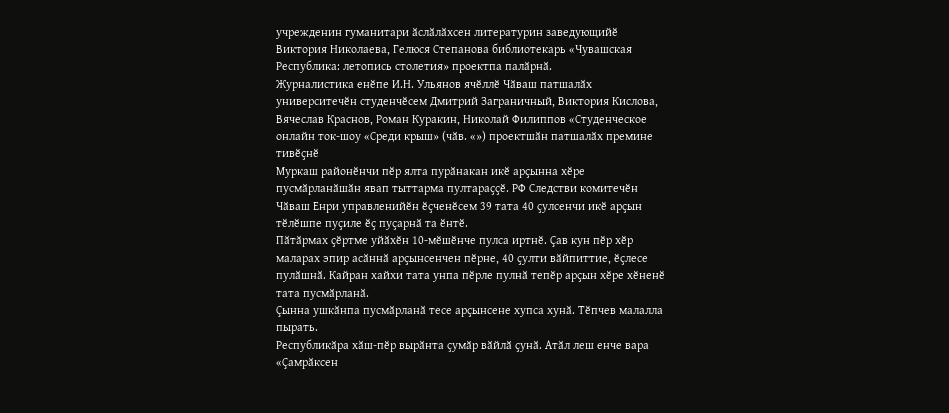учрежденин гуманитари ӑслӑлӑхсен литературин заведующийӗ Виктория Николаева, Гелюся Степанова библиотекарь «Чувашская Республика: летопись столетия» проектпа палӑрнӑ.
Журналистика енӗпе И.Н. Ульянов ячӗллӗ Чӑваш патшалӑх университечӗн студенчӗсем Дмитрий Заграничный, Виктория Кислова, Вячеслав Краснов, Роман Куракин, Николай Филиппов «Студенческое онлайн ток-шоу «Среди крыш» (чӑв. «») проектшӑн патшалӑх премине тивӗҫнӗ
Муркаш районӗнчи пӗр ялта пурӑнакан икӗ арҫынна хӗре пусмӑрланӑшӑн явап тыттарма пултараҫҫӗ. РФ Следстви комитечӗн Чӑваш Енри управленийӗн ӗҫченӗсем 39 тата 40 ҫулсенчи икӗ арҫын тӗлӗшпе пуҫиле ӗҫ пуҫарнӑ та ӗнтӗ.
Пӑтӑрмах ҫӗртме уйӑхӗн 10-мӗшӗнче пулса иртнӗ. Ҫав кун пӗр хӗр маларах эпир асӑннӑ арҫынсенчен пӗрне, 40 ҫулти вӑйпиттие, ӗҫлесе пулӑшнӑ. Кайран хайхи тата унпа пӗрле пулнӑ тепӗр арҫын хӗре хӗненӗ тата пусмӑрланӑ.
Ҫынна ушкӑнпа пусмӑрланӑ тесе арҫынсене хупса хунӑ. Тӗпчев малалла пырать.
Республикӑра хӑш-пӗр вырӑнта ҫумӑр вӑйлӑ ҫунӑ. Атӑл леш енче вара «Ҫамрӑксен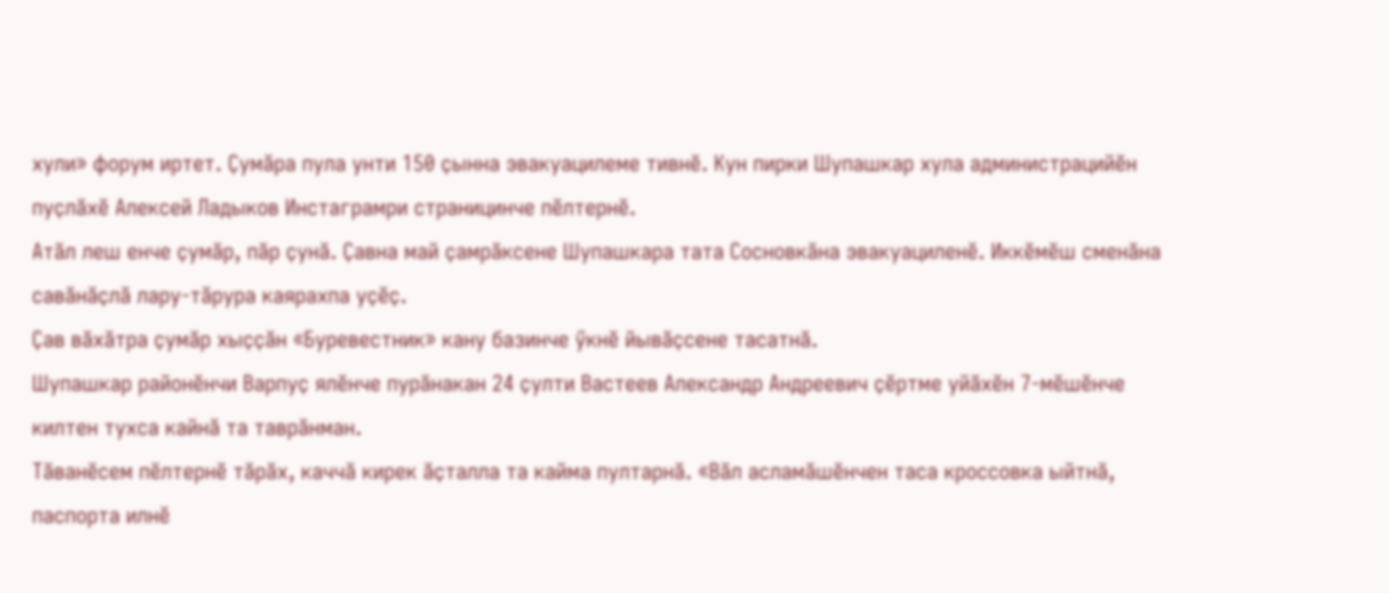хули» форум иртет. Ҫумӑра пула унти 150 ҫынна эвакуацилеме тивнӗ. Кун пирки Шупашкар хула администрацийӗн пуҫлӑхӗ Алексей Ладыков Инстаграмри страницинче пӗлтернӗ.
Атӑл леш енче ҫумӑр, пӑр ҫунӑ. Ҫавна май ҫамрӑксене Шупашкара тата Сосновкӑна эвакуациленӗ. Иккӗмӗш сменӑна савӑнӑҫлӑ лару-тӑрура каярахпа уҫӗҫ.
Ҫав вӑхӑтра ҫумӑр хыҫҫӑн «Буревестник» кану базинче ӳкнӗ йывӑҫсене тасатнӑ.
Шупашкар районӗнчи Варпуҫ ялӗнче пурӑнакан 24 ҫулти Вастеев Александр Андреевич ҫӗртме уйӑхӗн 7-мӗшӗнче килтен тухса кайнӑ та таврӑнман.
Тӑванӗсем пӗлтернӗ тӑрӑх, каччӑ кирек ӑҫталла та кайма пултарнӑ. «Вӑл асламӑшӗнчен таса кроссовка ыйтнӑ, паспорта илнӗ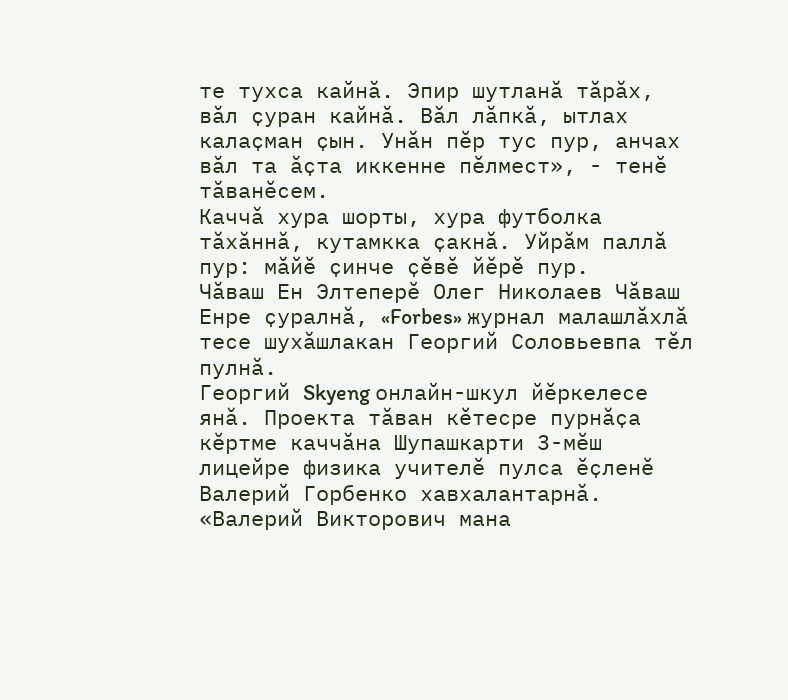те тухса кайнӑ. Эпир шутланӑ тӑрӑх, вӑл ҫуран кайнӑ. Вӑл лӑпкӑ, ытлах калаҫман ҫын. Унӑн пӗр тус пур, анчах вӑл та ӑҫта иккенне пӗлмест», - тенӗ тӑванӗсем.
Каччӑ хура шорты, хура футболка тӑхӑннӑ, кутамкка ҫакнӑ. Уйрӑм паллӑ пур: мӑйӗ ҫинче ҫӗвӗ йӗрӗ пур.
Чӑваш Ен Элтеперӗ Олег Николаев Чӑваш Енре ҫуралнӑ, «Forbes» журнал малашлӑхлӑ тесе шухӑшлакан Георгий Соловьевпа тӗл пулнӑ.
Георгий Skyeng онлайн-шкул йӗркелесе янӑ. Проекта тӑван кӗтесре пурнӑҫа кӗртме каччӑна Шупашкарти 3-мӗш лицейре физика учителӗ пулса ӗҫленӗ Валерий Горбенко хавхалантарнӑ.
«Валерий Викторович мана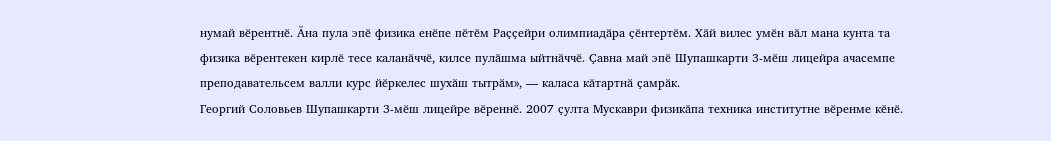нумай вӗрентнӗ. Ӑна пула эпӗ физика енӗпе пӗтӗм Раҫҫейри олимпиадӑра ҫӗнтертӗм. Хӑй вилес умӗн вӑл мана кунта та физика вӗрентекен кирлӗ тесе каланӑччӗ, килсе пулӑшма ыйтнӑччӗ. Ҫавна май эпӗ Шупашкарти 3-мӗш лицейра ачасемпе преподавательсем валли курс йӗркелес шухӑш тытрӑм», — каласа кӑтартнӑ ҫамрӑк.
Георгий Соловьев Шупашкарти 3-мӗш лицейре вӗреннӗ. 2007 ҫулта Мускаври физикӑпа техника институтне вӗренме кӗнӗ.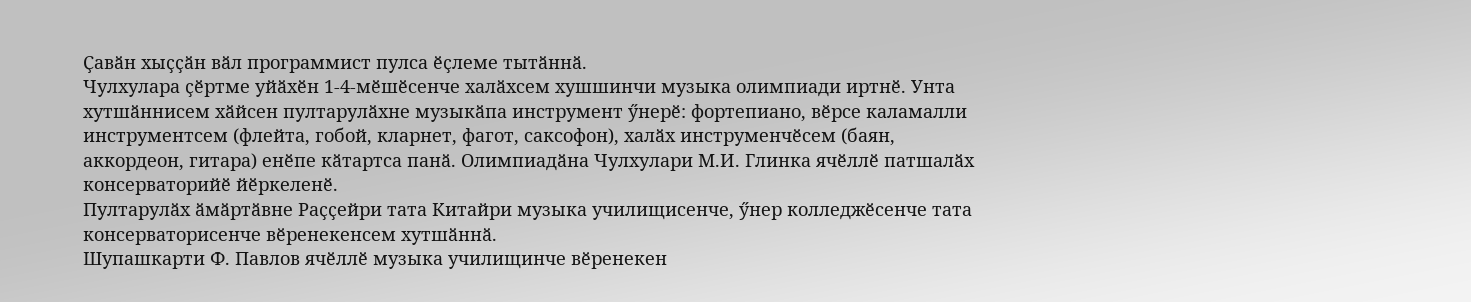Ҫавӑн хыҫҫӑн вӑл программист пулса ӗҫлеме тытӑннӑ.
Чулхулара ҫӗртме уйӑхӗн 1-4-мӗшӗсенче халӑхсем хушшинчи музыка олимпиади иртнӗ. Унта хутшӑннисем хӑйсен пултарулӑхне музыкӑпа инструмент ӳнерӗ: фортепиано, вӗрсе каламалли инструментсем (флейта, гобой, кларнет, фагот, саксофон), халӑх инструменчӗсем (баян, аккордеон, гитара) енӗпе кӑтартса панӑ. Олимпиадӑна Чулхулари М.И. Глинка ячӗллӗ патшалӑх консерваторийӗ йӗркеленӗ.
Пултарулӑх ӑмӑртӑвне Раҫҫейри тата Китайри музыка училищисенче, ӳнер колледжӗсенче тата консерваторисенче вӗренекенсем хутшӑннӑ.
Шупашкарти Ф. Павлов ячӗллӗ музыка училищинче вӗренекен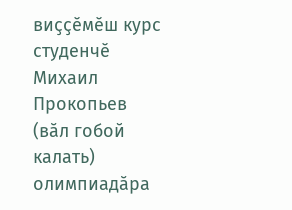виҫҫӗмӗш курс студенчӗ Михаил Прокопьев (вӑл гобой калать) олимпиадӑра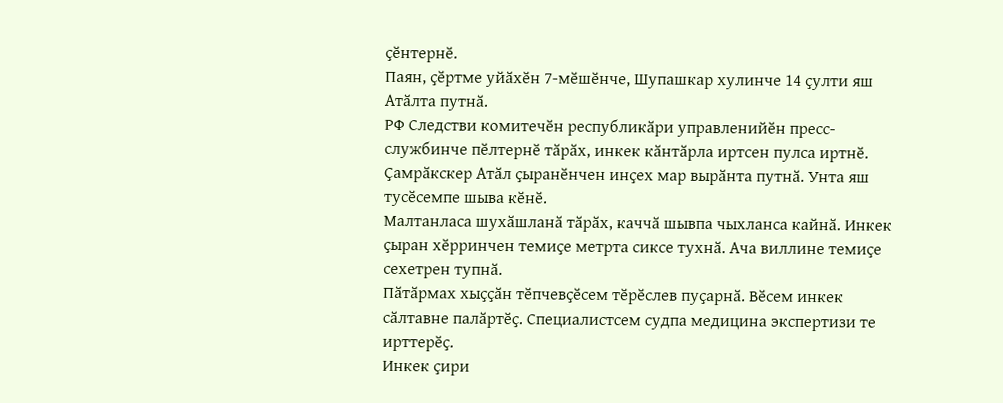ҫӗнтернӗ.
Паян, ҫӗртме уйӑхӗн 7-мӗшӗнче, Шупашкар хулинче 14 ҫулти яш Атӑлта путнӑ.
РФ Следстви комитечӗн республикӑри управленийӗн пресс-службинче пӗлтернӗ тӑрӑх, инкек кӑнтӑрла иртсен пулса иртнӗ.
Ҫамрӑкскер Атӑл ҫыранӗнчен инҫех мар вырӑнта путнӑ. Унта яш тусӗсемпе шыва кӗнӗ.
Малтанласа шухӑшланӑ тӑрӑх, каччӑ шывпа чыхланса кайнӑ. Инкек ҫыран хӗрринчен темиҫе метрта сиксе тухнӑ. Ача виллине темиҫе сехетрен тупнӑ.
Пӑтӑрмах хыҫҫӑн тӗпчевҫӗсем тӗрӗслев пуҫарнӑ. Вӗсем инкек сӑлтавне палӑртӗҫ. Специалистсем судпа медицина экспертизи те ирттерӗҫ.
Инкек ҫири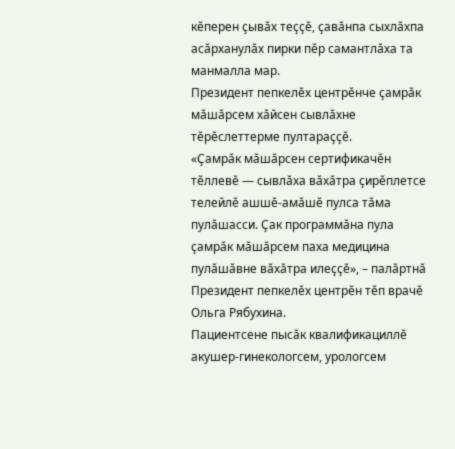кӗперен ҫывӑх теҫҫӗ, ҫавӑнпа сыхлӑхпа асӑрханулӑх пирки пӗр самантлӑха та манмалла мар.
Президент пепкелӗх центрӗнче ҫамрӑк мӑшӑрсем хӑйсен сывлӑхне тӗрӗслеттерме пултараҫҫӗ.
«Ҫамрӑк мӑшӑрсен сертификачӗн тӗллевӗ — сывлӑха вӑхӑтра ҫирӗплетсе телейлӗ ашшӗ-амӑшӗ пулса тӑма пулӑшасси. Ҫак программӑна пула ҫамрӑк мӑшӑрсем паха медицина пулӑшӑвне вӑхӑтра илеҫҫӗ», – палӑртнӑ Президент пепкелӗх центрӗн тӗп врачӗ Ольга Рябухина.
Пациентсене пысӑк квалификациллӗ акушер-гинекологсем, урологсем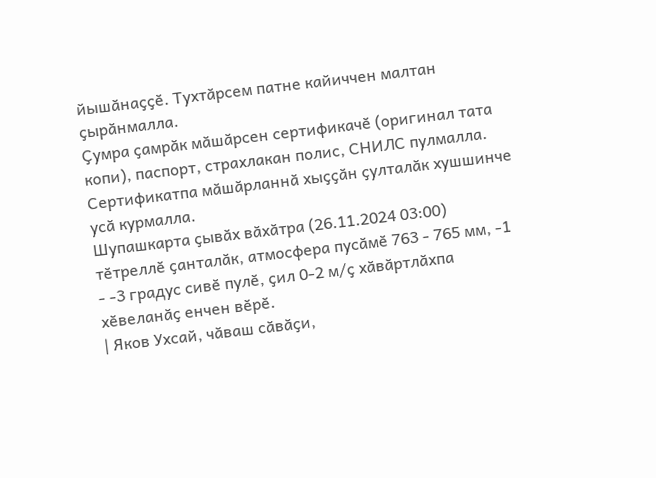йышӑнаҫҫӗ. Тухтӑрсем патне кайиччен малтан ҫырӑнмалла.
Ҫумра ҫамрӑк мӑшӑрсен сертификачӗ (оригинал тата копи), паспорт, страхлакан полис, СНИЛС пулмалла. Сертификатпа мӑшӑрланнӑ хыҫҫӑн ҫулталӑк хушшинче усӑ курмалла.
Шупашкарта ҫывӑх вӑхӑтра (26.11.2024 03:00) тӗтреллӗ ҫанталӑк, атмосфера пусӑмӗ 763 - 765 мм, -1 - -3 градус сивӗ пулӗ, ҫил 0-2 м/ҫ хӑвӑртлӑхпа хӗвеланӑҫ енчен вӗрӗ.
| Яков Ухсай, чӑваш сӑвӑҫи,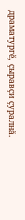драматургӗ, ҫыравҫи ҫуралнӑ.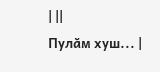| ||
Пулӑм хуш... |